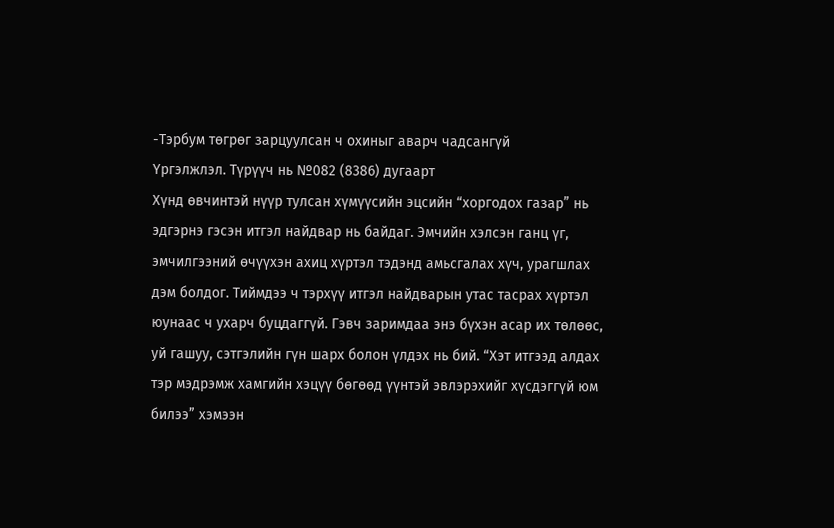-Тэрбум төгрөг зарцуулсан ч охиныг аварч чадсангүй
Үргэлжлэл. Түрүүч нь №082 (8386) дугаарт
Хүнд өвчинтэй нүүр тулсан хүмүүсийн эцсийн “хоргодох газар” нь эдгэрнэ гэсэн итгэл найдвар нь байдаг. Эмчийн хэлсэн ганц үг, эмчилгээний өчүүхэн ахиц хүртэл тэдэнд амьсгалах хүч, урагшлах дэм болдог. Тиймдээ ч тэрхүү итгэл найдварын утас тасрах хүртэл юунаас ч ухарч буцдаггүй. Гэвч заримдаа энэ бүхэн асар их төлөөс, уй гашуу, сэтгэлийн гүн шарх болон үлдэх нь бий. “Хэт итгээд алдах тэр мэдрэмж хамгийн хэцүү бөгөөд үүнтэй эвлэрэхийг хүсдэггүй юм билээ” хэмээн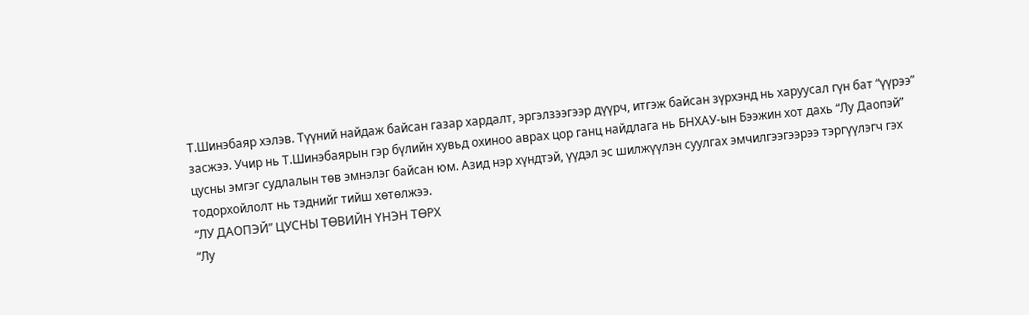Т.Шинэбаяр хэлэв. Түүний найдаж байсан газар хардалт, эргэлзээгээр дүүрч, итгэж байсан зүрхэнд нь харуусал гүн бат “үүрээ” засжээ. Учир нь Т.Шинэбаярын гэр бүлийн хувьд охиноо аврах цор ганц найдлага нь БНХАУ-ын Бээжин хот дахь “Лу Даопэй” цусны эмгэг судлалын төв эмнэлэг байсан юм. Азид нэр хүндтэй, үүдэл эс шилжүүлэн суулгах эмчилгээгээрээ тэргүүлэгч гэх тодорхойлолт нь тэднийг тийш хөтөлжээ.
“ЛУ ДАОПЭЙ” ЦУСНЫ ТӨВИЙН ҮНЭН ТӨРХ
“Лу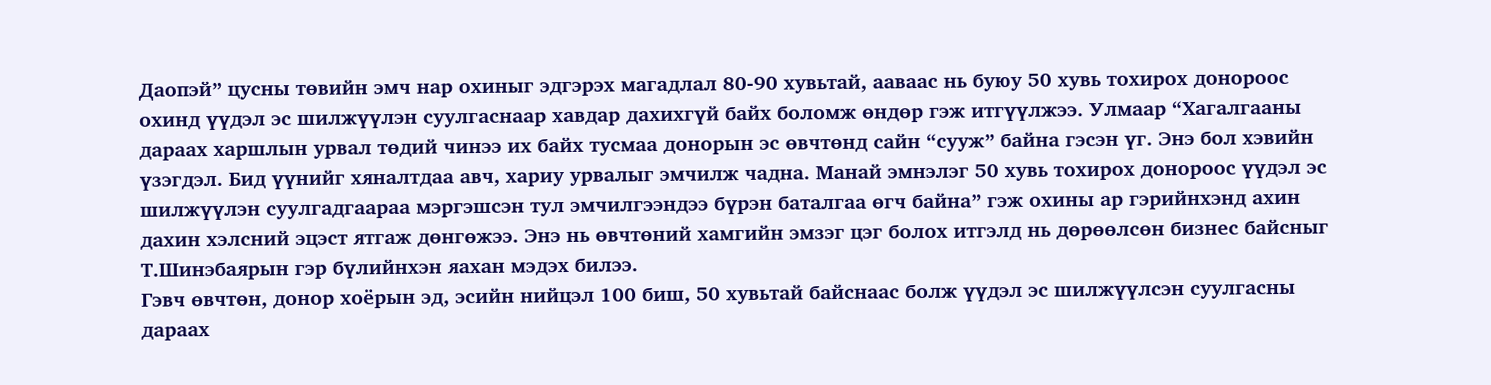Даопэй” цусны төвийн эмч нар охиныг эдгэрэх магадлал 80-90 хувьтай, ааваас нь буюу 50 хувь тохирох донороос охинд үүдэл эс шилжүүлэн суулгаснаар хавдар дахихгүй байх боломж өндөр гэж итгүүлжээ. Улмаар “Хагалгааны дараах харшлын урвал төдий чинээ их байх тусмаа донорын эс өвчтөнд сайн “сууж” байна гэсэн үг. Энэ бол хэвийн үзэгдэл. Бид үүнийг хяналтдаа авч, хариу урвалыг эмчилж чадна. Манай эмнэлэг 50 хувь тохирох донороос үүдэл эс шилжүүлэн суулгадгаараа мэргэшсэн тул эмчилгээндээ бүрэн баталгаа өгч байна” гэж охины ар гэрийнхэнд ахин дахин хэлсний эцэст ятгаж дөнгөжээ. Энэ нь өвчтөний хамгийн эмзэг цэг болох итгэлд нь дөрөөлсөн бизнес байсныг Т.Шинэбаярын гэр бүлийнхэн яахан мэдэх билээ.
Гэвч өвчтөн, донор хоёрын эд, эсийн нийцэл 100 биш, 50 хувьтай байснаас болж үүдэл эс шилжүүлсэн суулгасны дараах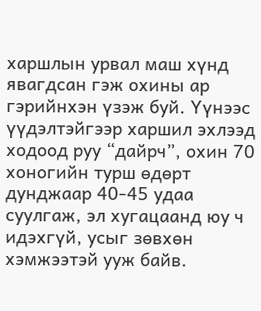харшлын урвал маш хүнд явагдсан гэж охины ар гэрийнхэн үзэж буй. Үүнээс үүдэлтэйгээр харшил эхлээд ходоод руу “дайрч”, охин 70 хоногийн турш өдөрт дунджаар 40-45 удаа суулгаж, эл хугацаанд юу ч идэхгүй, усыг зөвхөн хэмжээтэй ууж байв.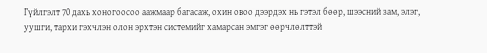Гүйлгэлт 70 дахь хоногоосоо аажмаар багасаж, охин овоо дээрдэх нь гэтэл бөөр, шээсний зам, элэг, уушги, тархи гэхчлэн олон эрхтэн системийг хамарсан эмгэг өөрчлөлттэй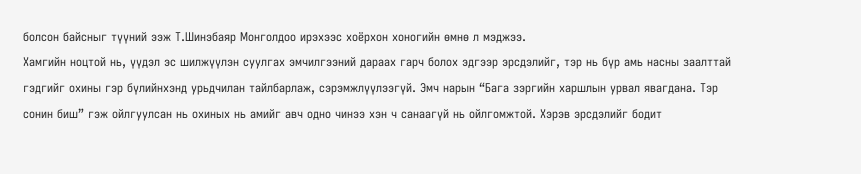болсон байсныг түүний ээж Т.Шинэбаяр Монголдоо ирэхээс хоёрхон хоногийн өмнө л мэджээ.
Хамгийн ноцтой нь, үүдэл эс шилжүүлэн суулгах эмчилгээний дараах гарч болох эдгээр эрсдэлийг, тэр нь бүр амь насны заалттай гэдгийг охины гэр бүлийнхэнд урьдчилан тайлбарлаж, сэрэмжлүүлээгүй. Эмч нарын “Бага зэргийн харшлын урвал явагдана. Тэр сонин биш” гэж ойлгуулсан нь охиных нь амийг авч одно чинээ хэн ч санаагүй нь ойлгомжтой. Хэрэв эрсдэлийг бодит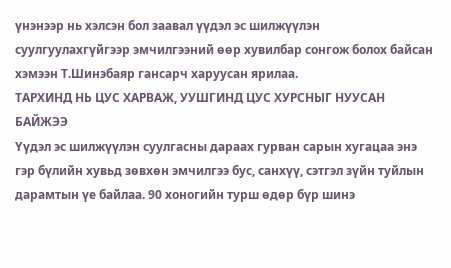үнэнээр нь хэлсэн бол заавал үүдэл эс шилжүүлэн суулгуулахгүйгээр эмчилгээний өөр хувилбар сонгож болох байсан хэмээн Т.Шинэбаяр гансарч харуусан ярилаа.
ТАРХИНД НЬ ЦУС ХАРВАЖ, УУШГИНД ЦУС ХУРСНЫГ НУУСАН БАЙЖЭЭ
Үүдэл эс шилжүүлэн суулгасны дараах гурван сарын хугацаа энэ гэр бүлийн хувьд зөвхөн эмчилгээ бус, санхүү, сэтгэл зүйн туйлын дарамтын үе байлаа. 90 хоногийн турш өдөр бүр шинэ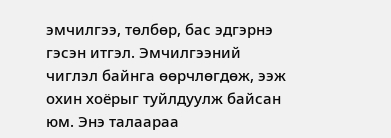эмчилгээ, төлбөр, бас эдгэрнэ гэсэн итгэл. Эмчилгээний чиглэл байнга өөрчлөгдөж, ээж охин хоёрыг туйлдуулж байсан юм. Энэ талаараа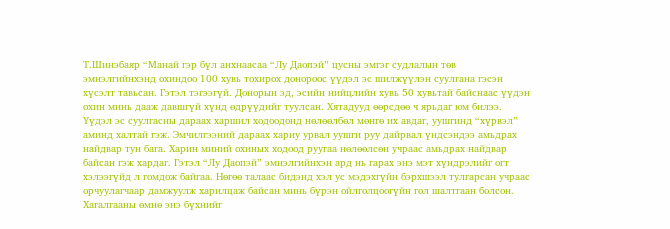Т.Шинэбаяр “Манай гэр бүл анхнаасаа “Лу Даопэй” цусны эмгэг судлалын төв эмнэлгийнхэнд охиндоо 100 хувь тохирох донороос үүдэл эс шилжүүлэн суулгана гэсэн хүсэлт тавьсан. Гэтэл тэгээгүй. Донорын эд, эсийн нийцлийн хувь 50 хувьтай байснаас үүдэн охин минь дааж давшгүй хүнд өдрүүдийг туулсан. Хятадууд өөрсдөө ч ярьдаг юм билээ. Үүдэл эс суулгасны дараах харшил ходоодонд нөлөөлбөл мөнгө их авдаг, уушгинд “хүрвэл” аминд халтай гэж. Эмчилгээний дараах хариу урвал уушги руу дайрвал үндсэндээ амьдрах найдвар тун бага. Харин миний охиных ходоод руугаа нөлөөлсөн учраас амьдрах найдвар байсан гэж хардаг. Гэтэл “Лу Даопэй” эмнэлгийнхэн ард нь гарах энэ мэт хүндрэлийг огт хэлээгүйд л гомдож байгаа. Нөгөө талаас бидэнд хэл ус мэдэхгүйн бэрхшээл тулгарсан учраас орчуулагчаар дамжуулж харилцаж байсан минь бүрэн ойлголцоогүйн гол шалтгаан болсон. Хагалгааны өмнө энэ бүхнийг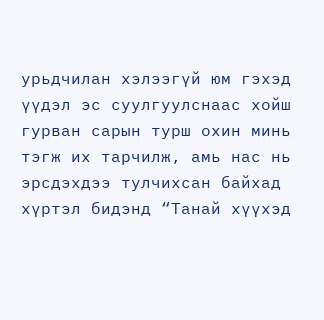урьдчилан хэлээгүй юм гэхэд үүдэл эс суулгуулснаас хойш гурван сарын турш охин минь тэгж их тарчилж, амь нас нь эрсдэхдээ тулчихсан байхад хүртэл бидэнд “Танай хүүхэд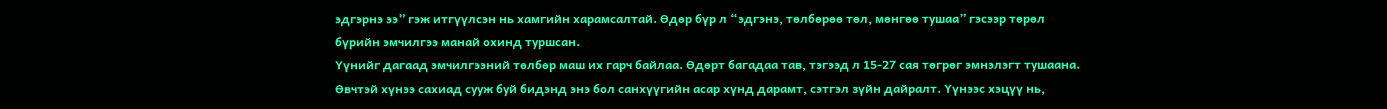эдгэрнэ ээ” гэж итгүүлсэн нь хамгийн харамсалтай. Өдөр бүр л “эдгэнэ, төлбөрөө төл, мөнгөө тушаа” гэсээр төрөл бүрийн эмчилгээ манай охинд туршсан.
Үүнийг дагаад эмчилгээний төлбөр маш их гарч байлаа. Өдөрт багадаа тав, тэгээд л 15-27 сая төгрөг эмнэлэгт тушаана. Өвчтэй хүнээ сахиад сууж буй бидэнд энэ бол санхүүгийн асар хүнд дарамт, сэтгэл зүйн дайралт. Үүнээс хэцүү нь,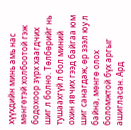хүүхдийн минь амь нас мөнгөтэй холбоотой гэж бодохоор зүрх хаагдчих шиг л болно. Төлбөрийг нь тушаахгүй л бол миний охин явчих гээд байгаа юм шиг санагдаж, өр зээл юу л байна, мөнгө олох боломжтой бүх аргыг ашигласан. Ард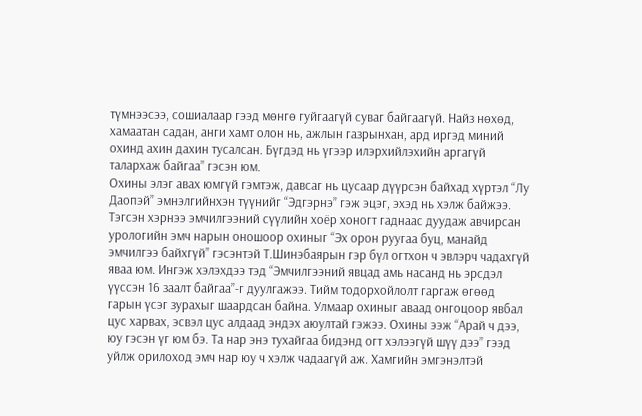түмнээсээ, сошиалаар гээд мөнгө гуйгаагүй суваг байгаагүй. Найз нөхөд, хамаатан садан, анги хамт олон нь, ажлын газрынхан, ард иргэд миний охинд ахин дахин тусалсан. Бүгдэд нь үгээр илэрхийлэхийн аргагүй талархаж байгаа” гэсэн юм.
Охины элэг авах юмгүй гэмтэж, давсаг нь цусаар дүүрсэн байхад хүртэл “Лу Даопэй” эмнэлгийнхэн түүнийг “Эдгэрнэ” гэж эцэг, эхэд нь хэлж байжээ. Тэгсэн хэрнээ эмчилгээний сүүлийн хоёр хоногт гаднаас дуудаж авчирсан урологийн эмч нарын оношоор охиныг “Эх орон руугаа буц, манайд эмчилгээ байхгүй” гэсэнтэй Т.Шинэбаярын гэр бүл огтхон ч эвлэрч чадахгүй яваа юм. Ингэж хэлэхдээ тэд “Эмчилгээний явцад амь насанд нь эрсдэл үүссэн 16 заалт байгаа”-г дуулгажээ. Тийм тодорхойлолт гаргаж өгөөд гарын үсэг зурахыг шаардсан байна. Улмаар охиныг аваад онгоцоор явбал цус харвах, эсвэл цус алдаад эндэх аюултай гэжээ. Охины ээж “Арай ч дээ, юу гэсэн үг юм бэ. Та нар энэ тухайгаа бидэнд огт хэлээгүй шүү дээ” гээд уйлж орилоход эмч нар юу ч хэлж чадаагүй аж. Хамгийн эмгэнэлтэй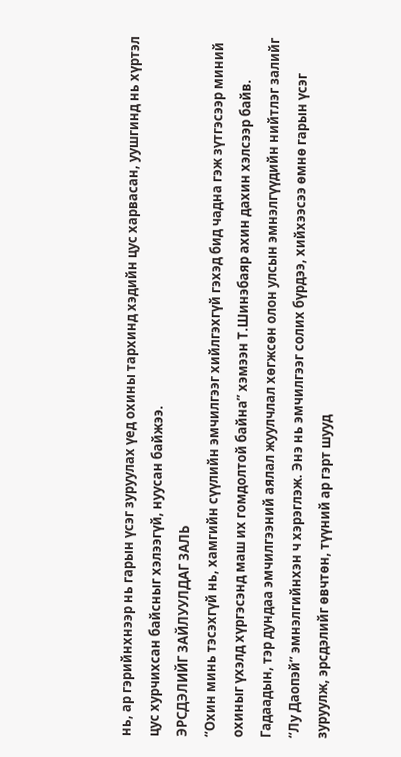нь, ар гэрийнхнээр нь гарын үсэг зуруулах үед охины тархинд хэдийн цус харвасан, уушгинд нь хүртэл цус хурчихсан байсныг хэлээгүй, нуусан байжээ.
ЭРСДЭЛИЙГ ЗАЙЛУУЛДАГ ЗАЛЬ
“Охин минь тэсэхгүй нь, хамгийн сүүлийн эмчилгээг хийлгэхгүй гэхэд бид чадна гэж зүтгэсээр миний охиныг үхэлд хүргэсэнд маш их гомдолтой байна” хэмээн Т.Шинэбаяр ахин дахин хэлсээр байв. Гадаадын, тэр дундаа эмчилгээний аялал жуулчлал хөгжсөн олон улсын эмнэлгүүдийн нийтлэг залийг “Лу Даопэй” эмнэлгийнхэн ч хэрэглэж. Энэ нь эмчилгээг солих бүрдээ, хийхээсээ өмнө гарын үсэг зуруулж, эрсдэлийг өвчтөн, түүний ар гэрт шууд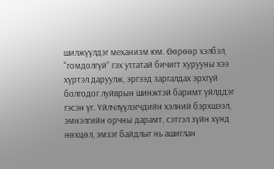шилжүүлдэг механизм юм. Өөрөөр хэлбэл, “гомдолгүй” гэх утгатай бичигт хурууны хээ хүртэл даруулж, эргээд заргалдах эрхгүй болгодог луйврын шинжтэй баримт үйлддэг гэсэн үг. Үйлчлүүлэгчдийн хэлний бэрхшээл, эмнэлгийн орчны дарамт, сэтгэл зүйн хүнд нөхцөл, эмзэг байдлыг нь ашиглан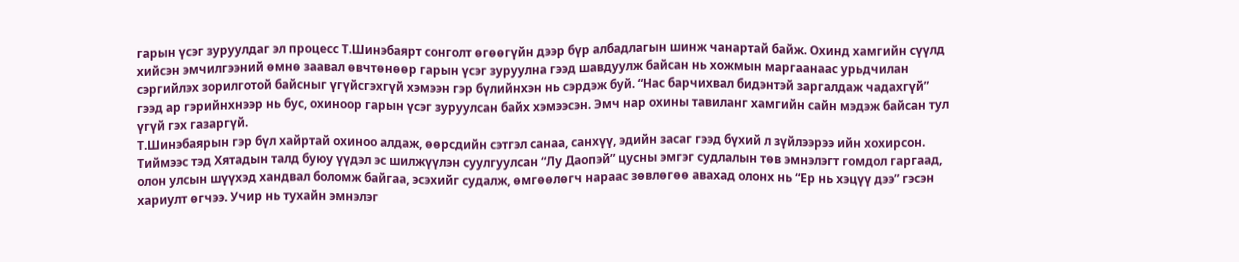гарын үсэг зуруулдаг эл процесс Т.Шинэбаярт сонголт өгөөгүйн дээр бүр албадлагын шинж чанартай байж. Охинд хамгийн сүүлд хийсэн эмчилгээний өмнө заавал өвчтөнөөр гарын үсэг зуруулна гээд шавдуулж байсан нь хожмын маргаанаас урьдчилан сэргийлэх зорилготой байсныг үгүйсгэхгүй хэмээн гэр бүлийнхэн нь сэрдэж буй. “Нас барчихвал бидэнтэй заргалдаж чадахгүй” гээд ар гэрийнхнээр нь бус, охиноор гарын үсэг зуруулсан байх хэмээсэн. Эмч нар охины тавиланг хамгийн сайн мэдэж байсан тул үгүй гэх газаргүй.
Т.Шинэбаярын гэр бүл хайртай охиноо алдаж, өөрсдийн сэтгэл санаа, санхүү, эдийн засаг гээд бүхий л зүйлээрээ ийн хохирсон. Тиймээс тэд Хятадын талд буюу үүдэл эс шилжүүлэн суулгуулсан “Лу Даопэй” цусны эмгэг судлалын төв эмнэлэгт гомдол гаргаад, олон улсын шүүхэд хандвал боломж байгаа, эсэхийг судалж, өмгөөлөгч нараас зөвлөгөө авахад олонх нь “Ер нь хэцүү дээ” гэсэн хариулт өгчээ. Учир нь тухайн эмнэлэг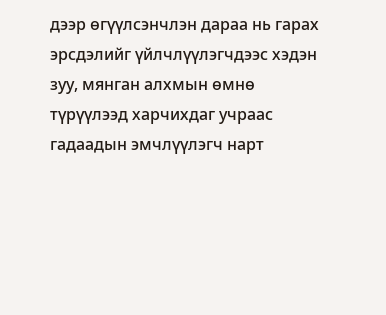дээр өгүүлсэнчлэн дараа нь гарах эрсдэлийг үйлчлүүлэгчдээс хэдэн зуу, мянган алхмын өмнө түрүүлээд харчихдаг учраас гадаадын эмчлүүлэгч нарт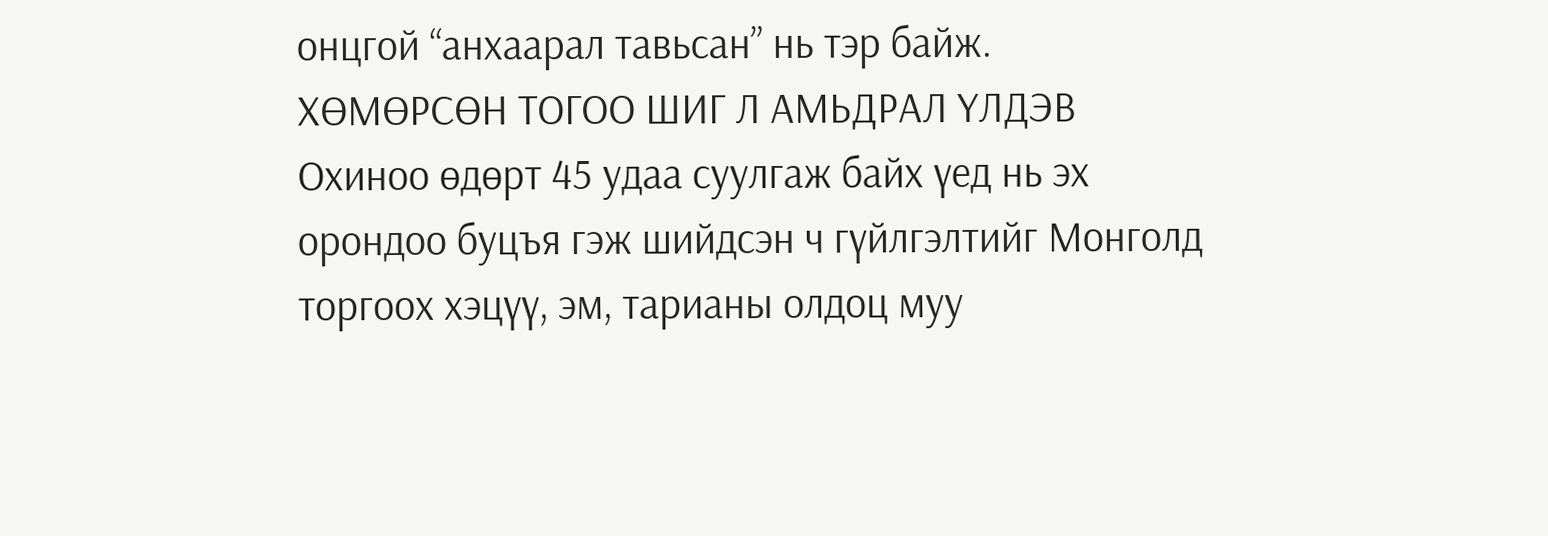онцгой “анхаарал тавьсан” нь тэр байж.
ХӨМӨРСӨН ТОГОО ШИГ Л АМЬДРАЛ ҮЛДЭВ
Охиноо өдөрт 45 удаа суулгаж байх үед нь эх орондоо буцъя гэж шийдсэн ч гүйлгэлтийг Монголд торгоох хэцүү, эм, тарианы олдоц муу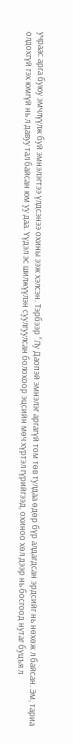учраас арга буюу эмчлүүлж буй эмнэлэгтээ үлдсэнээ охины ээж хэлсэн. Тэрбээр “Лу Даопэй эмнэлэг аргагүй том төв тулдаа өдөр бүр алдагдсан эрдсийг нь нөхөж л байсан. Эм, тариа олдохгүй гэх юмгүй нь л давуу тал байсан юм уу даа. Үүдэл эс шилжүүлэн суулгуулсан болохоор эцсийн мөч хүртэл гүрийгээд, охиноо хөл дээр нь босгоод нутаг буцъя л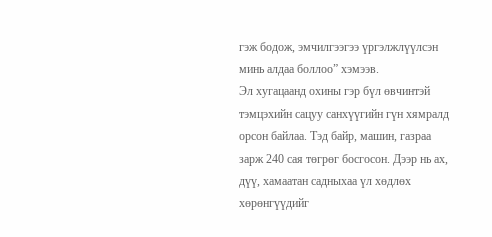гэж бодож, эмчилгээгээ үргэлжлүүлсэн минь алдаа боллоо” хэмээв.
Эл хугацаанд охины гэр бүл өвчинтэй тэмцэхийн сацуу санхүүгийн гүн хямралд орсон байлаа. Тэд байр, машин, газраа зарж 240 сая төгрөг босгосон. Дээр нь ах, дүү, хамаатан садныхаа үл хөдлөх хөрөнгүүдийг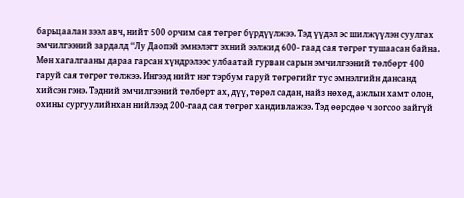барьцаалан зээл авч, нийт 500 орчим сая төгрөг бүрдүүлжээ. Тэд үүдэл эс шилжүүлэн суулгах эмчилгээний зардалд “Лу Даопэй эмнэлэгт эхний ээлжид 600- гаад сая төгрөг тушаасан байна. Мөн хагалгааны дараа гарсан хүндрэлээс улбаатай гурван сарын эмчилгээний төлбөрт 400 гаруй сая төгрөг төлжээ. Ингээд нийт нэг тэрбум гаруй төгрөгийг тус эмнэлгийн дансанд хийсэн гэнэ. Тэдний эмчилгээний төлбөрт ах, дүү, төрөл садан, найз нөхөд, ажлын хамт олон, охины сургуулийнхан нийлээд 200-гаад сая төгрөг хандивлажээ. Тэд өөрсдөө ч зогсоо зайгүй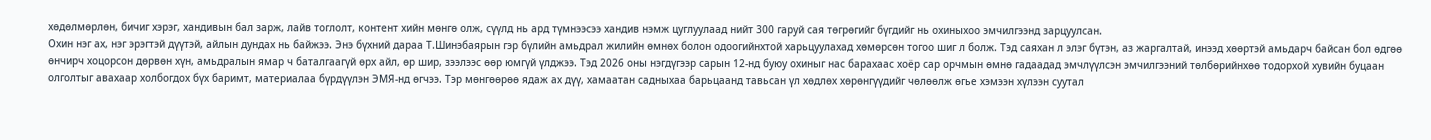хөдөлмөрлөн, бичиг хэрэг, хандивын бал зарж, лайв тоглолт, контент хийн мөнгө олж, сүүлд нь ард түмнээсээ хандив нэмж цуглуулаад нийт 300 гаруй сая төгрөгийг бүгдийг нь охиныхоо эмчилгээнд зарцуулсан.
Охин нэг ах, нэг эрэгтэй дүүтэй, айлын дундах нь байжээ. Энэ бүхний дараа Т.Шинэбаярын гэр бүлийн амьдрал жилийн өмнөх болон одоогийнхтой харьцуулахад хөмөрсөн тогоо шиг л болж. Тэд саяхан л элэг бүтэн, аз жаргалтай, инээд хөөртэй амьдарч байсан бол өдгөө өнчирч хоцорсон дөрвөн хүн, амьдралын ямар ч баталгаагүй өрх айл, өр шир, зээлээс өөр юмгүй үлджээ. Тэд 2026 оны нэгдүгээр сарын 12-нд буюу охиныг нас барахаас хоёр сар орчмын өмнө гадаадад эмчлүүлсэн эмчилгээний төлбөрийнхөө тодорхой хувийн буцаан олголтыг авахаар холбогдох бүх баримт, материалаа бүрдүүлэн ЭМЯ-нд өгчээ. Тэр мөнгөөрөө ядаж ах дүү, хамаатан садныхаа барьцаанд тавьсан үл хөдлөх хөрөнгүүдийг чөлөөлж өгье хэмээн хүлээн суутал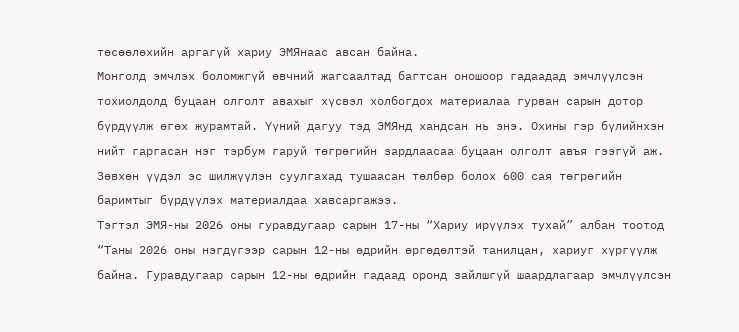төсөөлөхийн аргагүй хариу ЭМЯнаас авсан байна.
Монголд эмчлэх боломжгүй өвчний жагсаалтад багтсан оношоор гадаадад эмчлүүлсэн тохиолдолд буцаан олголт авахыг хүсвэл холбогдох материалаа гурван сарын дотор бүрдүүлж өгөх журамтай. Үүний дагуу тэд ЭМЯнд хандсан нь энэ. Охины гэр бүлийнхэн нийт гаргасан нэг тэрбум гаруй төгрөгийн зардлаасаа буцаан олголт авъя гээгүй аж. Зөвхөн үүдэл эс шилжүүлэн суулгахад тушаасан төлбөр болох 600 сая төгрөгийн баримтыг бүрдүүлэх материалдаа хавсаргажээ.
Тэгтэл ЭМЯ-ны 2026 оны гуравдугаар сарын 17-ны “Хариу ирүүлэх тухай” албан тоотод “Таны 2026 оны нэгдүгээр сарын 12-ны өдрийн өргөдөлтэй танилцан, хариуг хүргүүлж байна. Гуравдугаар сарын 12-ны өдрийн гадаад оронд зайлшгүй шаардлагаар эмчлүүлсэн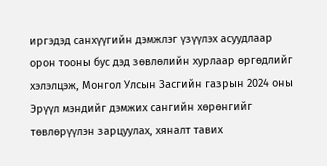иргэдэд санхүүгийн дэмжлэг үзүүлэх асуудлаар орон тооны бус дэд зөвлөлийн хурлаар өргөдлийг хэлэлцэж, Монгол Улсын Засгийн газрын 2024 оны Эрүүл мэндийг дэмжих сангийн хөрөнгийг төвлөрүүлэн зарцуулах, хяналт тавих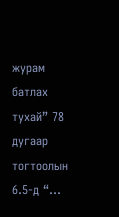журам батлах тухай” 78 дугаар тогтоолын 6.5-д “...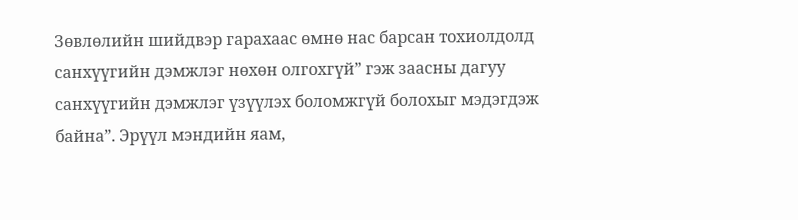Зөвлөлийн шийдвэр гарахаас өмнө нас барсан тохиолдолд санхүүгийн дэмжлэг нөхөн олгохгүй” гэж заасны дагуу санхүүгийн дэмжлэг үзүүлэх боломжгүй болохыг мэдэгдэж байна”. Эрүүл мэндийн яам,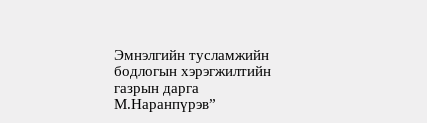Эмнэлгийн тусламжийн бодлогын хэрэгжилтийн газрын дарга М.Наранпүрэв”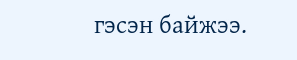гэсэн байжээ.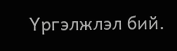Үргэлжлэл бий.